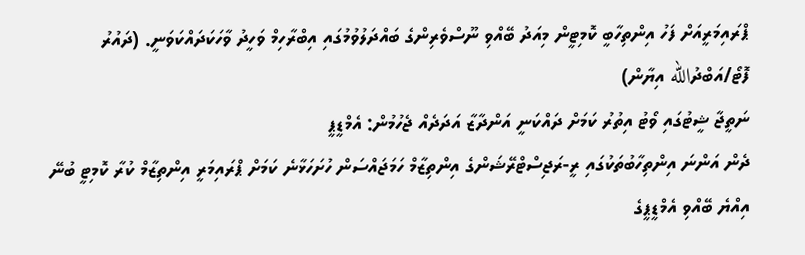ޕްރައިމަރީއަށް ފަހު އިންތިހާބީ ކޮމިޓީން މިއަދު ބޭއްވި ނޫސްވެރިންގެ ބައްދަލުވުމުގައި އިބްރާހިމް ވަހީދު ވާހަކަދައްކަވަނީ. (ދައުރު ފޮޓޯ/އަބްދުالله އިޔާން)
ނަތީޖާ ޝީޓުގައި ވޯޓު އިތުރު ކަމަށް ދައްކަނީ އަންދާޒާ އަދަދެއް ޖެހުމުން: އެމްޑީޕީ
ދެން އަންނަ އިންތިހާބުތަކުގައި ރީ-ރަޖިސްޓްރޭޝަންގެ އިންތިޒާމް ހަމަޖައްސަން ހުށަހަޅާނެ ކަމަށް ޕްރައިމަރީ އިންތިޒާމް ކުރާ ކޮމިޓީ ބުނޭ
އިއްޔެ ބޭއްވި އެމްޑީޕީގެ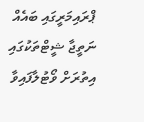ޕްރައިމަރީގައި ބައެއް ނަތީޖާ ޝީޓްތަކުގައި އިތުރަށް ވޯޓުލާފައިވާ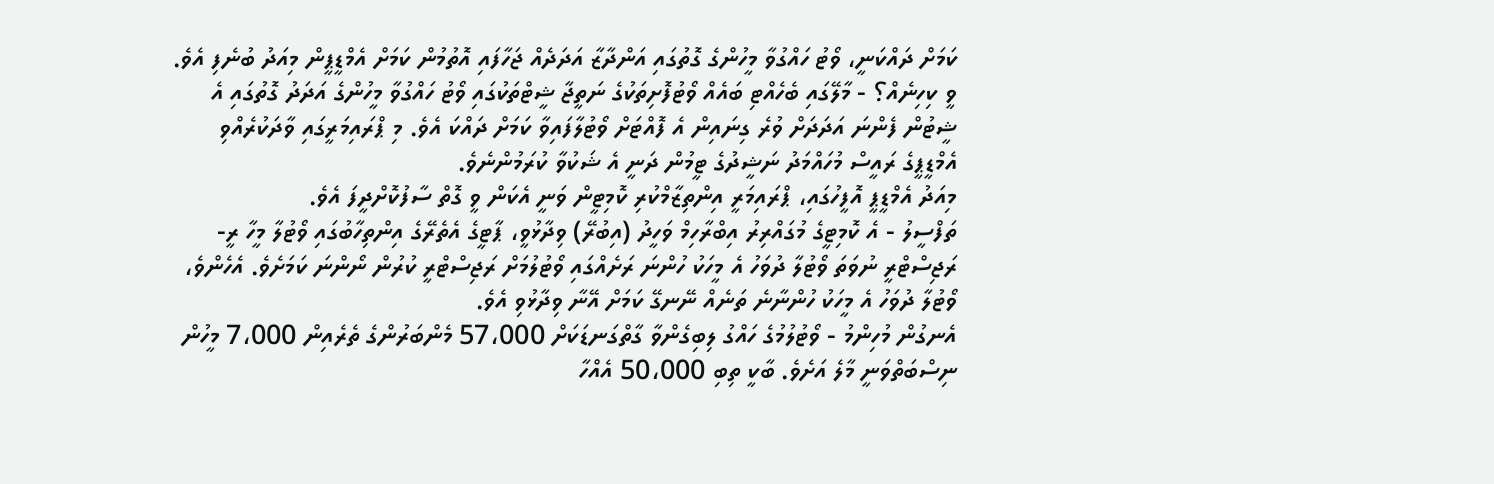ކަމަށް ދައްކަނީ، ވޯޓު ހައްގުވާ މީހުންގެ ގޮތުގައި އަންދާޒާ އަދަދެއް ޖަހާފައި އޮތުމުން ކަމަށް އެމްޑީޕީން މިއަދު ބުނެފި އެވެ.
ވީ ކިހިނެއް؟ - މާލޭގައި ބެހެއްޓި ބައެއް ވޯޓުފޮށިތަކުގެ ނަތީޖާ ޝީޓްތަކުގައި ވޯޓު ހައްގުވާ މީހުންގެ އަދަދު ގޮތުގައި އެ ޝީޓުން ފެންނަ އަދަދަށް ވުރެ ގިނައިން އެ ފޮއްޓަށް ވޯޓުލާފައިވާ ކަމަށް ދައްކަ އެވެ. މި ޕްރައިމަރީގައި ވާދަކުރެއްވި އެމްޑީޕީގެ ރައީސް މުހައްމަދު ނަޝީދުގެ ޓީމުން ދަނީ އެ ޝަކުވާ ކުރަމުންނެވެ.
މިއަދު އެމްޑީޕީ އޮފީހުގައި، ޕްރައިމަރީ އިންތިޒާމްކުރި ކޮމިޓީން ވަނީ އެކަން ވީ ގޮތް ސާފުކޮށްދީފަ އެވެ.
ތަފްސީލު - އެ ކޮމިޓީގެ މުގައްރިރު އިބްރާހިމް ވަހީދު (އިބުރޭ) ވިދާޅުވީ، ޕާޓީގެ އެތެރޭގެ އިންތިހާބުގައި ވޯޓުލާ މީހާ ރީ-ރަޖިސްޓްރީ ނުވަތަ ވޯޓުލާ ދުވަހު އެ މީހަކު ހުންނަ ރަށެއްގައި ވޯޓުލުމަށް ރަޖިސްޓްރީ ކުރުން ނޯންނަ ކަމަށެވެ. އެހެންވެ، ވޯޓުލާ ދުވަހު އެ މީހަކު ހުންނާނެ ތަނެއް ނޭނގޭ ކަމަށް އޭނާ ވިދާޅުވި އެވެ.
އެނގުން މުހިންމު - ވޯޓުލުމުގެ ހައްގު ލިބިގެންވާ ގާތްގަނޑަކަށް 57،000 މެންބަރުންގެ ތެރެއިން 7،000 މީހުން ނިސްބަތްވަނީ މާލެ އަށެވެ. ބާކީ ތިބި 50،000 އެއްހާ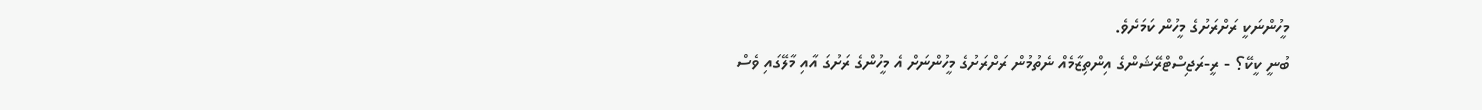މީހުންނަކީ ރަށްރަށުގެ މީހުން ކަމަށެވެ.
ބުނީ ކީކޭ؟ - ރީ-ރަޖިސްޓްރޭޝަންގެ އިންތިޒާމެއް ނެތުމުން ރަށްރަށުގެ މީހުންނަށް އެ މީހުންގެ ރަށުގަ އާއި މާލޭގައި ވެސް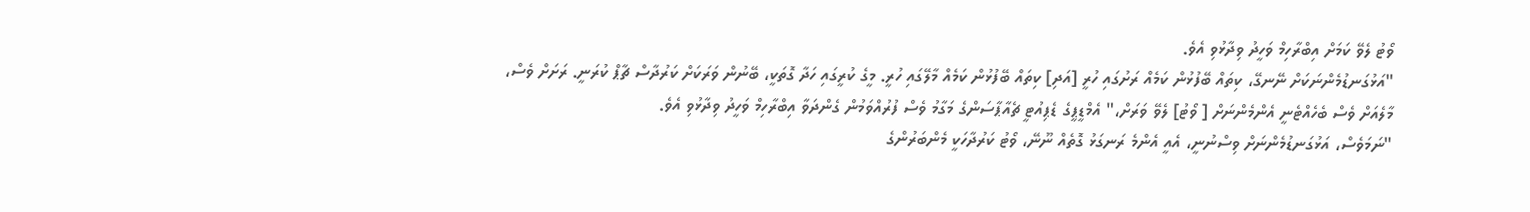ވޯޓު ލެވޭ ކަމަށް އިބްރާހިމް ވަހީދު ވިދާޅުވި އެވެ.
"އަޅުގަނޑުމެންނަކަށް ނޭނގޭ، ކިތައް ބޭފުޅުން ކަމެއް ރަށުގައި ހުރީ [އަދި] ކިތައް ބޭފުޅުން ކަމެއް މާލޭގައި ހުރީ. މީގެ ކުރީގައި ހަދާ ގޮތަކީ، ބޭނުން ވަރަކަށް ކަރުދާސް ޗާޕް ކުރަނީ. ރަށަށް ވެސް، މާލެއަށް ވެސް ބެހެއްޓެނީ އެންމެންނަށް [ ވޯޓު] ލެވޭ ވަރަށް،" އެމްޑީޕީގެ ޑެޕިއުޓީ ޗެއާޕާސަންގެ މަގާމު ވެސް ފުރުއްވަމުން ގެންދަވާ އިބްރާހިމް ވަހީދު ވިދާޅުވި އެވެ.
"ނަމަވެސް، އަޅުގަނޑުމެންނަށް ވިސްނުނީ، އެއީ އެންމެ ރަނގަޅު ގޮތެއް ނޫނޭ، ވޯޓު ކަރުދާހަކީ މެންބަރުންގެ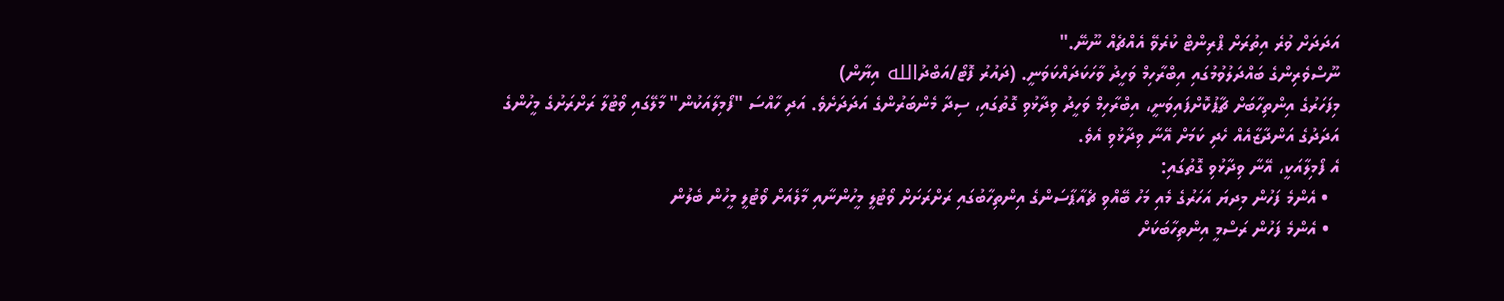އަދަދަށް ވުރެ އިތުރަށް ޕްރިންޓް ކުރެވޭ އެއްޗެއް ނޫނޭ."
ނޫސްވެރިންގެ ބައްދަލުވުމުގައި އިބްރާހިމް ވަހީދު ވާހަކަދައްކަވަނީ. (ދައުރު ފޮޓޯ/އަބްދުالله އިޔާން)
މިފަހަރުގެ އިންތިހާބަށް ޗާޕުކޮށްފައިވަނީ، އިބްރާހިމް ވަހީދު ވިދާޅުވި ގޮތުގައި، ސިދާ މެންބަރުންގެ އަދަދަށެވެ. އަދި ހާއްސަ "ފޯމިލާއަކުން" މާލޭގައި ވޯޓުލާ ރަށްރަށުގެ މީހުންގެ އަދަދުގެ އަންދާޒާއެއް ހެދި ކަމަށް އޭނާ ވިދާޅުވި އެވެ.
އެ ފޯމިލާއަކީ، އޭނާ ވިދާޅުވި ގޮތުގައި:
  • އެންމެ ފަހުން މިދޔަ އަހަރުގެ މެއި މަހު ބޭއްވި ޗެއާޕާސަންގެ އިންތިހާބުގައި ރަށްރަށަށް ވޯޓުލީ މީހުންނާއި މާލެއަށް ވޯޓުލީ މީހުން ބެލުން
  • އެންމެ ފަހުން ރަސްމީ އިންތިހާބަކަށް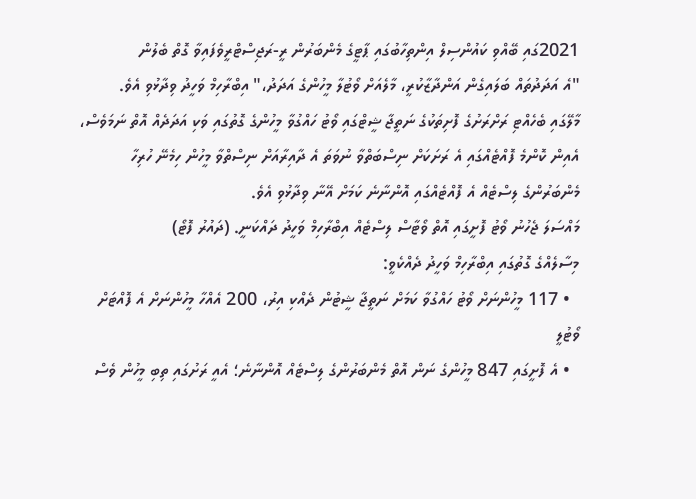2021ގައި ބޭއްވި ކައުންސިލް އިންތިހާބުގައި ޕާޓީގެ މެންބަރުން ރީ-ރަޖިސްޓްރީވެފައިވާ ގޮތް ބެލުން
"އެ އަދަދުތައް ބަލައިގެން އަންދާޒާކުރީ، މާލެއަށް ވޯޓުލާ މީހުންގެ އަދަދު،" އިބްރާހިމް ވަހީދު ވިދާޅުވި އެވެ.
މާލޭގައި ބެހެއްޓި ރަށްރަށުގެ ފޮށިތަކުގެ ނަތީޖާ ޝީޓްގައި ވޯޓު ހައްގުވާ މީހުންގެ ގޮތުގައި ވަކި އަދަދެއް އޮތް ނަމަވެސް، އެއިން ކޮންމެ ފޮއްޓެއްގައި އެ ރަށަކަށް ނިސްބަތްވާ ނުވަތަ އެ ދާއިރާއަށް ނިސްތްވާ މީހުން ހިމެނޭ ހުރިހާ މެންބަރުންގެ ލިސްޓެއް އެ ފޮއްޓެއްގައި އޮންނާނެ ކަމަށް އޭނާ ވިދާޅުވި އެވެ.
މައްސަލަ ޖެހުނު ވޯޓު ފޮށީގައި އޮތް ވޯޓާސް ލިސްޓެއް އިބްރާހިމް ވަހީދު ދައްކަނީ. (ދައުރު ފޮޓޯ)
މިސާލެއްގެ ގޮތުގައި އިބްރާހިމް ވަހީދު ދެއްކެވީ:
  • 117 މީހުންނަށް ވޯޓު ހައްގުވާ ކަމަށް ނަތީޖާ ޝީޓުން ދެއްކި އިރު، 200 އެއްހާ މީހުންނަށް އެ ފޮއްޓަށް ވޯޓުލީ
  • އެ ފޮށީގައި 847 މީހުންގެ ނަން އޮތް މެންބަރުންގެ ލިސްޓެއް އޮންނާނެ؛ އެއީ ރަށުގައި ތިބި މީހުން ވެސް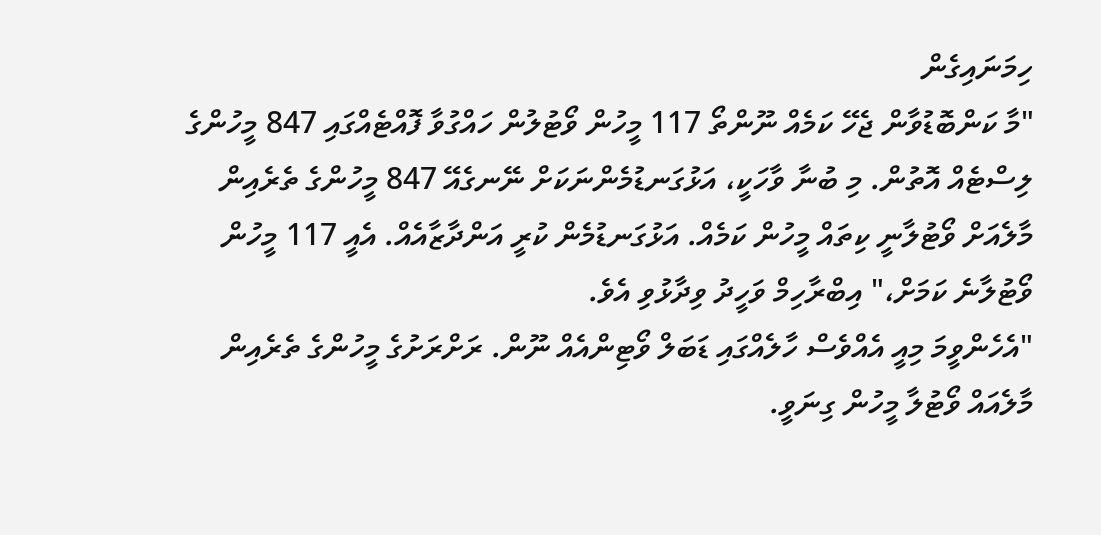ހިމަނައިގެން
"މާ ކަންބޮޑުވާން ޖެހޭ ކަމެއް ނޫންތޯ 117 މީހުން ވޯޓުލުން ހައްގުވާ ފޮއްޓެއްގައި 847 މީހުންގެ ލިސްޓެއް އޮތުން. މި ބުނާ ވާހަކީ، އަޅުގަނޑުމެންނަކަށް ނޭނގެއޭ 847 މީހުންގެ ތެރެއިން މާލެއަށް ވޯޓުލާނީ ކިތައް މީހުން ކަމެއް. އަޅުގަނޑުމެން ކުރީ އަންދާޒާއެއް. އެއީ 117 މީހުން ވޯޓުލާނެ ކަމަށް،" އިބްރާހިމް ވަހީދު ވިދާޅުވި އެވެ.
"އެހެންވީމަ މިއީ އެއްވެސް ހާލެއްގައި ޑަބަލް ވޯޓިންއެއް ނޫން. ރަށްރަށުގެ މީހުންގެ ތެރެއިން މާލެއައް ވޯޓުލާ މީހުން ގިނަވީ.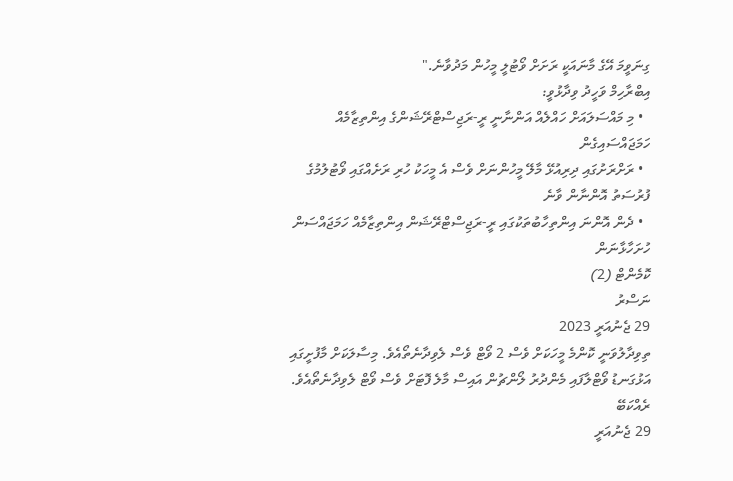ގިނަވީމަ އޭގެ މާނައަކީ ރަށަށް ވޯޓުލީ މީހުން މަދުވާނެ."
އިބްރާހިމް ވަހީދު ވިދާޅުވީ:
  • މި މައްސަލައަށް ހައްލެއް އަންނާނީ ރީ-ރަޖިސްޓްރޭޝަންގެ އިންތިޒާމެއް ހަމަޖައްސައިގެން
  • ރަށްރަށުގައި ދިރިއުޅޭ މާލޭ މީހުންނަށް ވެސް އެ މީހަކު ހުރި ރަށެއްގައި ވޯޓުލުމުގެ ފުރުސަތު އޮންނާން ވާނެ
  • ދެން އޮންނަ އިންތިހާބުތަކުގައި ރީ-ރަޖިސްޓްރޭޝަން އިންތިޒާމެއް ހަމަޖައްސަން ހުށަހާޅާނަން
ކޮމެންޓް (2)
ނަސްރު
29 ޖެނުއަރީ 2023
ތިވިދާލުވަނީ ކޮންމެ މީހަކަށް ވެސް 2 ވޯޓް ވެސް ލެވިދާނެތޯއެވެ. މިސާލަކަށް މާފުށީގައި އަޅުގަނޑު ވޯޓްލާފައި މެންދުރު ލޯންޗުން އައިސް މާލެ ފޮޓަށް ވެސް ވޯޓް ލެވިދާނެތޯއެވެ.
ރެއްކަބޭ
29 ޖެނުއަރީ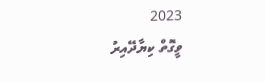2023
ވީގޮތް ކިޔާދޭއިރު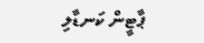ޕާޓީން ކަނޑާލި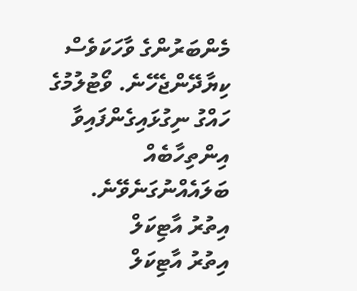މެންބަރުންގެ ވާހަކަވެސް ކިޔާދޭންޖެހޭނެ. ވޯޓުލުމުގެ ހައްގު ނިގުޅައިގެންފައިވާ އިންތިހާބެއް ބަލައެއްނުގަނެވޭނެ.
އިތުރު އާޓިކަލް
އިތުރު އާޓިކަލް